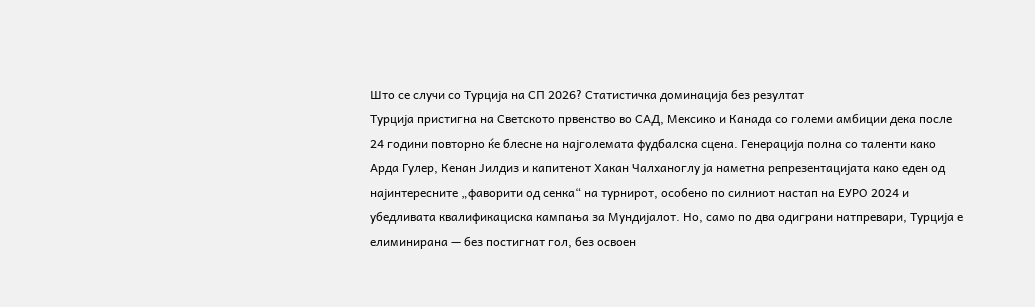Што се случи со Турција на СП 2026? Статистичка доминација без резултат
Турција пристигна на Светското првенство во САД, Мексико и Канада со големи амбиции дека после 24 години повторно ќе блесне на најголемата фудбалска сцена. Генерација полна со таленти како Арда Гулер, Кенан Јилдиз и капитенот Хакан Чалханоглу ја наметна репрезентацијата како еден од најинтересните „фаворити од сенка“ на турнирот, особено по силниот настап на ЕУРО 2024 и убедливата квалификациска кампања за Мундијалот. Но, само по два одиграни натпревари, Турција е елиминирана — без постигнат гол, без освоен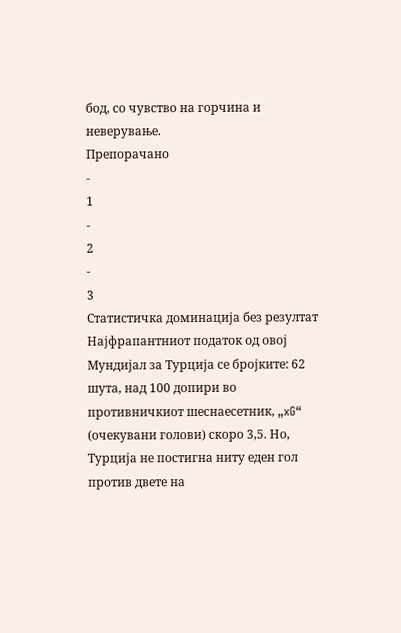бод, со чувство на горчина и неверување.
Препорачано
-
1
-
2
-
3
Статистичка доминација без резултат
Најфрапантниот податок од овој Мундијал за Турција се бројките: 62 шута, над 100 допири во противничкиот шеснаесетник, „xG“ (очекувани голови) скоро 3,5. Но, Турција не постигна ниту еден гол против двете на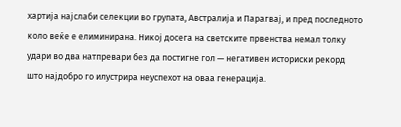хартија најслаби селекции во групата, Австралија и Парагвај, и пред последното коло веќе е елиминирана. Никој досега на светските првенства немал толку удари во два натпревари без да постигне гол — негативен историски рекорд што најдобро го илустрира неуспехот на оваа генерација.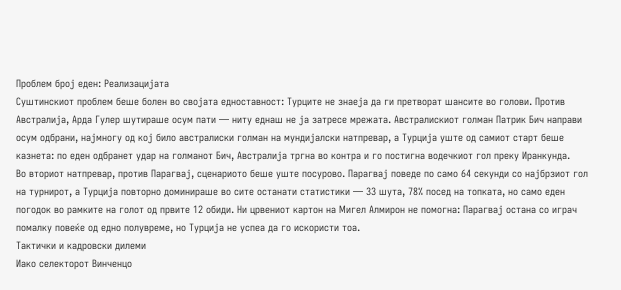Проблем број еден: Реализацијата
Суштинскиот проблем беше болен во својата едноставност: Турците не знаеја да ги претворат шансите во голови. Против Австралија, Арда Гулер шутираше осум пати — ниту еднаш не ја затресе мрежата. Австралискиот голман Патрик Бич направи осум одбрани, најмногу од кој било австралиски голман на мундијалски натпревар, а Турција уште од самиот старт беше казнета: по еден одбранет удар на голманот Бич, Австралија тргна во контра и го постигна водечкиот гол преку Иранкунда.
Во вториот натпревар, против Парагвај, сценариото беше уште посурово. Парагвај поведе по само 64 секунди со најбрзиот гол на турнирот, а Турција повторно доминираше во сите останати статистики — 33 шута, 78% посед на топката, но само еден погодок во рамките на голот од првите 12 обиди. Ни црвениот картон на Мигел Алмирон не помогна: Парагвај остана со играч помалку повеќе од едно полувреме, но Турција не успеа да го искористи тоа.
Тактички и кадровски дилеми
Иако селекторот Винченцо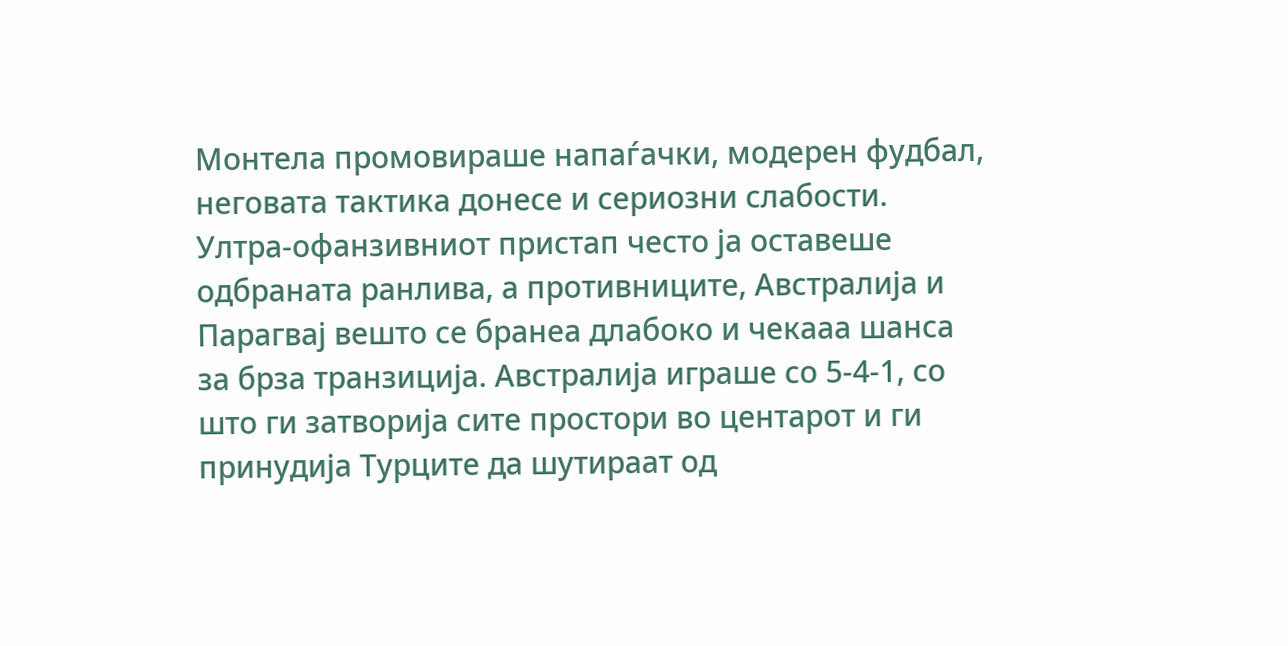Монтела промовираше напаѓачки, модерен фудбал, неговата тактика донесе и сериозни слабости. Ултра-офанзивниот пристап често ја оставеше одбраната ранлива, а противниците, Австралија и Парагвај вешто се бранеа длабоко и чекааа шанса за брза транзиција. Австралија играше со 5-4-1, со што ги затворија сите простори во центарот и ги принудија Турците да шутираат од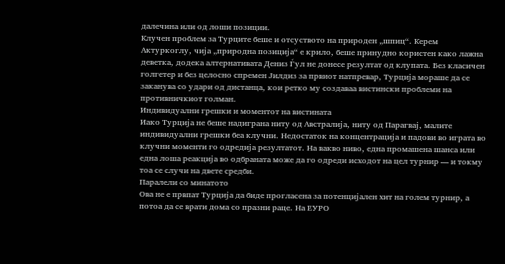далечина или од лоши позиции.
Клучен проблем за Турците беше и отсуството на природен „шпиц“. Керем Актуркоглу, чија „природна позиција“ е крило, беше принудно користен како лажна деветка, додека алтернативата Дениз Ѓул не донесе резултат од клупата. Без класичен голгетер и без целосно спремен Јилдиз за првиот натпревар, Турција мораше да се заканува со удари од дистанца, кои ретко му создаваа вистински проблеми на противничкиот голман.
Индивидуални грешки и моментот на вистината
Иако Турција не беше надиграна ниту од Австралија, ниту од Парагвај, малите индивидуални грешки беа клучни. Недостаток на концентрација и падови во играта во клучни моменти го одредија резултатот. На вакво ниво, една промашена шанса или една лоша реакција во одбраната може да го одреди исходот на цел турнир — и токму тоа се случи на двете средби.
Паралели со минатото
Ова не е првпат Турција да биде прогласена за потенцијален хит на голем турнир, а потоа да се врати дома со празни раце. На ЕУРО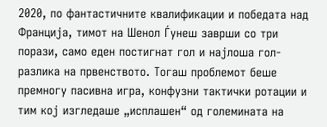2020, по фантастичните квалификации и победата над Франција, тимот на Шенол Ѓунеш заврши со три порази, само еден постигнат гол и најлоша гол-разлика на првенството. Тогаш проблемот беше премногу пасивна игра, конфузни тактички ротации и тим кој изгледаше „исплашен“ од големината на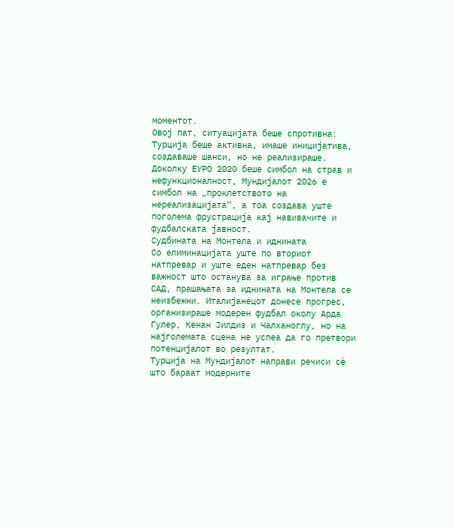моментот.
Овој пат, ситуацијата беше спротивна: Турција беше активна, имаше иницијатива, создаваше шанси, но не реализираше. Доколку ЕУРО 2020 беше симбол на страв и нефункционалност, Мундијалот 2026 е симбол на „проклетството на нереализацијата“, а тоа создава уште поголема фрустрација кај навивачите и фудбалската јавност.
Судбината на Монтела и иднината
Со елиминацијата уште по вториот натпревар и уште еден натпревар без важност што останува за играње против САД, прашањата за иднината на Монтела се неизбежни. Италијанецот донесе прогрес, организираше модерен фудбал околу Арда Гулер, Кенан Јилдиз и Чалханоглу, но на најголемата сцена не успеа да го претвори потенцијалот во резултат.
Турција на Мундијалот направи речиси сè што бараат модерните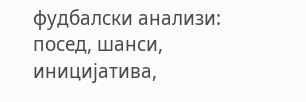фудбалски анализи: посед, шанси, иницијатива,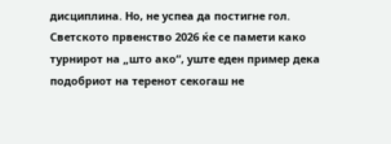дисциплина. Но, не успеа да постигне гол. Светското првенство 2026 ќе се памети како турнирот на „што ако“, уште еден пример дека подобриот на теренот секогаш не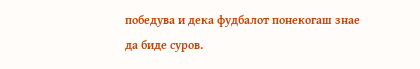победува и дека фудбалот понекогаш знае да биде суров.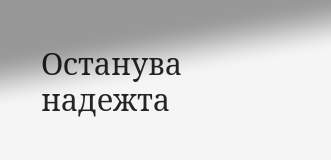Останува надежта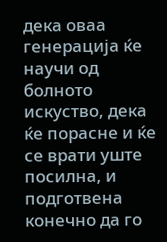дека оваа генерација ќе научи од болното искуство, дека ќе порасне и ќе се врати уште посилна, и подготвена конечно да го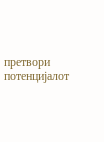претвори потенцијалот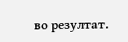во резултат.